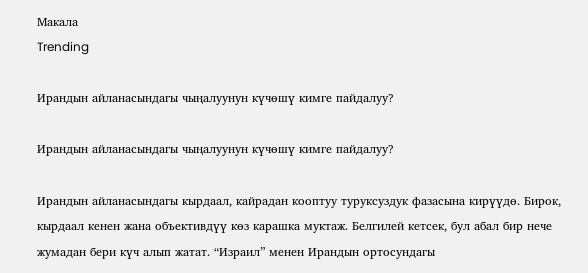Макала
Trending

Ирандын айланасындагы чыңалуунун күчөшү кимге пайдалуу?

Ирандын айланасындагы чыңалуунун күчөшү кимге пайдалуу?

Ирандын айланасындагы кырдаал, кайрадан кооптуу туруксуздук фазасына кирүүдө. Бирок, кырдаал кенен жана объективдүү көз карашка муктаж. Белгилей кетсек, бул абал бир нече жумадан бери күч алып жатат. “Израил” менен Ирандын ортосундагы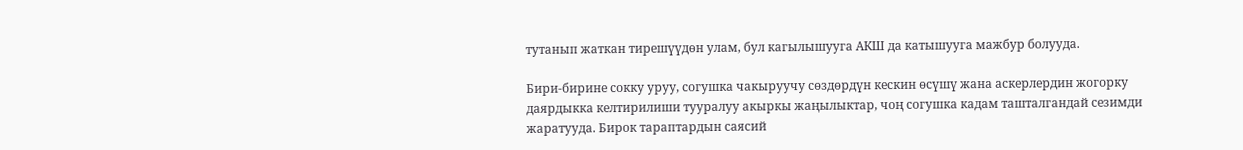тутанып жаткан тирешүүдөн улам, бул кагылышууга АКШ да катышууга мажбур болууда.

Бири-бирине сокку уруу, согушка чакыруучу сөздөрдүн кескин өсүшү жана аскерлердин жогорку даярдыкка келтирилиши тууралуу акыркы жаңылыктар, чоң согушка кадам ташталгандай сезимди жаратууда. Бирок тараптардын саясий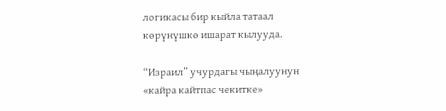логикасы бир кыйла татаал көрүнүшкө ишарат кылууда.

“Израил” учурдагы чыңалуунун «кайра кайтпас чекитке»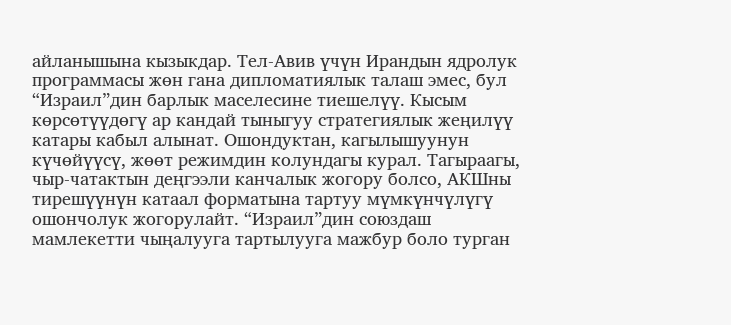айланышына кызыкдар. Тел-Авив үчүн Ирандын ядролук программасы жөн гана дипломатиялык талаш эмес, бул “Израил”дин барлык маселесине тиешелүү. Кысым көрсөтүүдөгү ар кандай тыныгуу стратегиялык жеңилүү катары кабыл алынат. Ошондуктан, кагылышуунун күчөйүүсү, жөөт режимдин колундагы курал. Тагыраагы, чыр-чатактын деңгээли канчалык жогору болсо, АКШны тирешүүнүн катаал форматына тартуу мүмкүнчүлүгү ошончолук жогорулайт. “Израил”дин союздаш мамлекетти чыңалууга тартылууга мажбур боло турган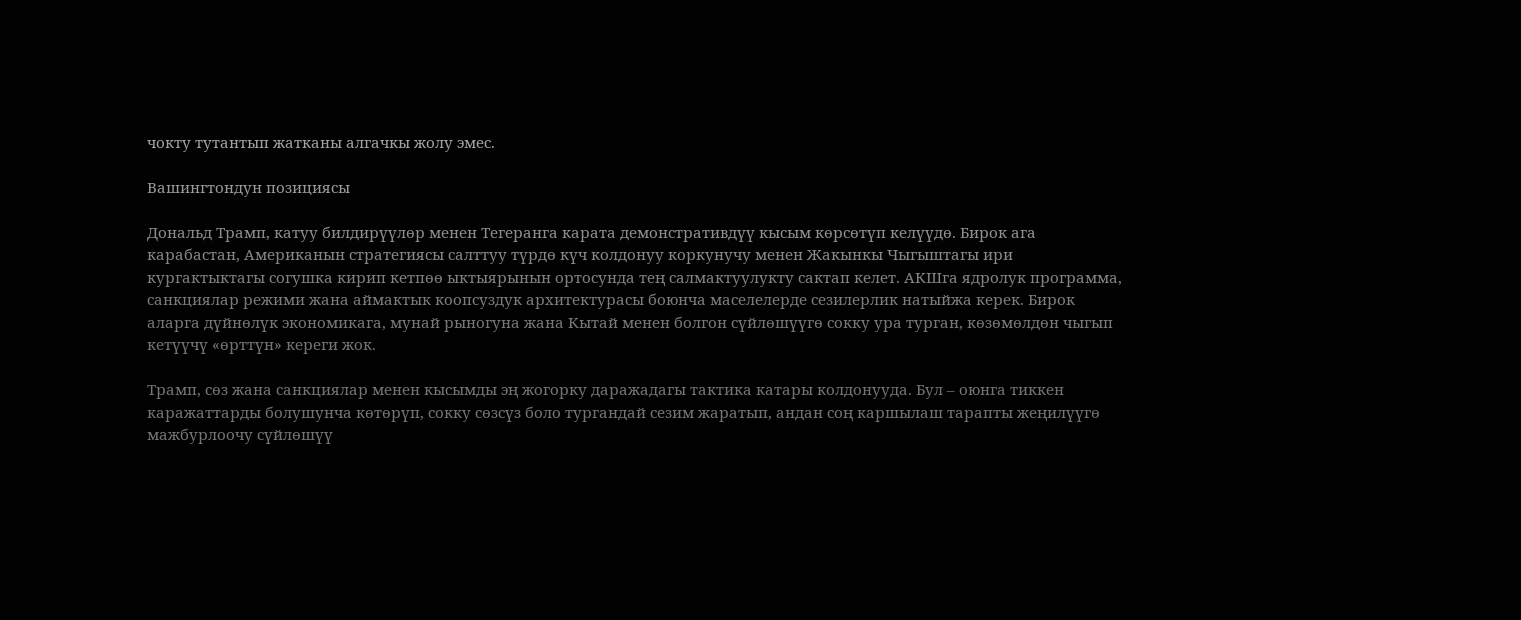чокту тутантып жатканы алгачкы жолу эмес.

Вашингтондун позициясы

Дональд Трамп, катуу билдирүүлөр менен Тегеранга карата демонстративдүү кысым көрсөтүп келүүдө. Бирок ага карабастан, Американын стратегиясы салттуу түрдө күч колдонуу коркунучу менен Жакынкы Чыгыштагы ири кургактыктагы согушка кирип кетпөө ыктыярынын ортосунда тең салмактуулукту сактап келет. АКШга ядролук программа, санкциялар режими жана аймактык коопсуздук архитектурасы боюнча маселелерде сезилерлик натыйжа керек. Бирок аларга дүйнөлүк экономикага, мунай рыногуна жана Кытай менен болгон сүйлөшүүгө сокку ура турган, көзөмөлдөн чыгып кетүүчү «өрттүн» кереги жок.

Трамп, сөз жана санкциялар менен кысымды эң жогорку даражадагы тактика катары колдонууда. Бул – оюнга тиккен каражаттарды болушунча көтөрүп, сокку сөзсүз боло тургандай сезим жаратып, андан соң каршылаш тарапты жеңилүүгө мажбурлоочу сүйлөшүү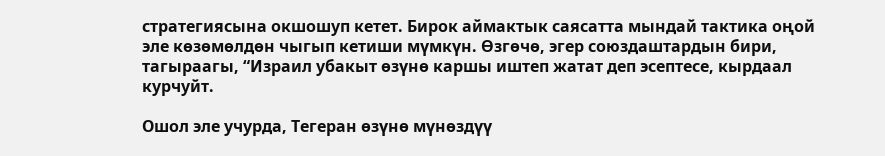стратегиясына окшошуп кетет. Бирок аймактык саясатта мындай тактика оңой эле көзөмөлдөн чыгып кетиши мүмкүн. Өзгөчө, эгер союздаштардын бири, тагыраагы, “Израил убакыт өзүнө каршы иштеп жатат деп эсептесе, кырдаал курчуйт.

Ошол эле учурда, Тегеран өзүнө мүнөздүү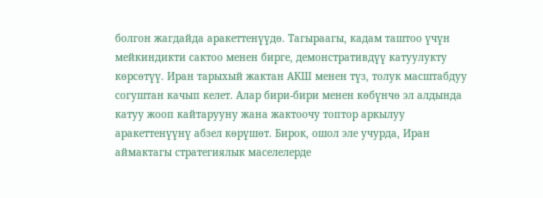болгон жагдайда аракеттенүүдө. Тагыраагы, кадам таштоо үчүн мейкиндикти сактоо менен бирге, демонстративдүү катуулукту көрсөтүү. Иран тарыхый жактан АКШ менен түз, толук масштабдуу согуштан качып келет. Алар бири-бири менен көбүнчө эл алдында катуу жооп кайтарууну жана жактоочу топтор аркылуу аракеттенүүнү абзел көрүшөт. Бирок, ошол эле учурда, Иран аймактагы стратегиялык маселелерде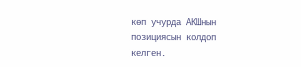көп учурда АКШнын позициясын колдоп келген.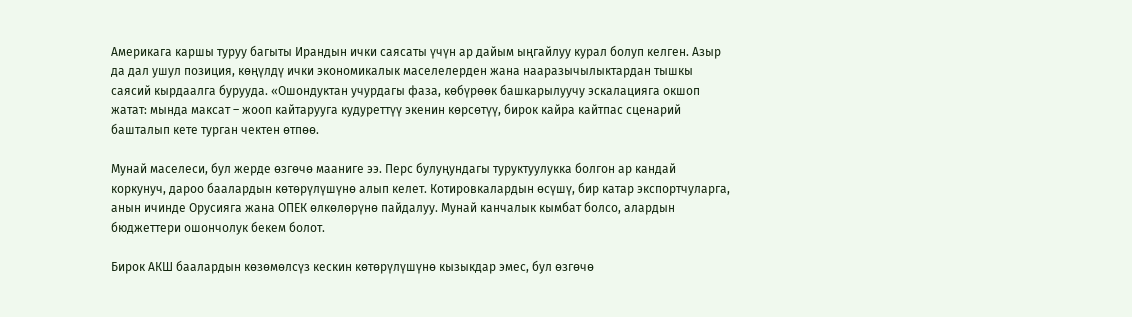Америкага каршы туруу багыты Ирандын ички саясаты үчүн ар дайым ыңгайлуу курал болуп келген. Азыр да дал ушул позиция, көңүлдү ички экономикалык маселелерден жана нааразычылыктардан тышкы саясий кырдаалга бурууда. «Ошондуктан учурдагы фаза, көбүрөөк башкарылуучу эскалацияга окшоп жатат: мында максат – жооп кайтарууга кудуреттүү экенин көрсөтүү, бирок кайра кайтпас сценарий башталып кете турган чектен өтпөө.

Мунай маселеси, бул жерде өзгөчө мааниге ээ. Перс булуңундагы туруктуулукка болгон ар кандай коркунуч, дароо баалардын көтөрүлүшүнө алып келет. Котировкалардын өсүшү, бир катар экспортчуларга, анын ичинде Орусияга жана ОПЕК өлкөлөрүнө пайдалуу. Мунай канчалык кымбат болсо, алардын бюджеттери ошончолук бекем болот.

Бирок АКШ баалардын көзөмөлсүз кескин көтөрүлүшүнө кызыкдар эмес, бул өзгөчө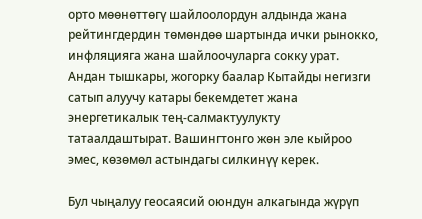орто мөөнөттөгү шайлоолордун алдында жана рейтингдердин төмөндөө шартында ички рынокко, инфляцияга жана шайлоочуларга сокку урат. Андан тышкары, жогорку баалар Кытайды негизги сатып алуучу катары бекемдетет жана энергетикалык тең-салмактуулукту татаалдаштырат. Вашингтонго жөн эле кыйроо эмес, көзөмөл астындагы силкинүү керек.

Бул чыңалуу геосаясий оюндун алкагында жүрүп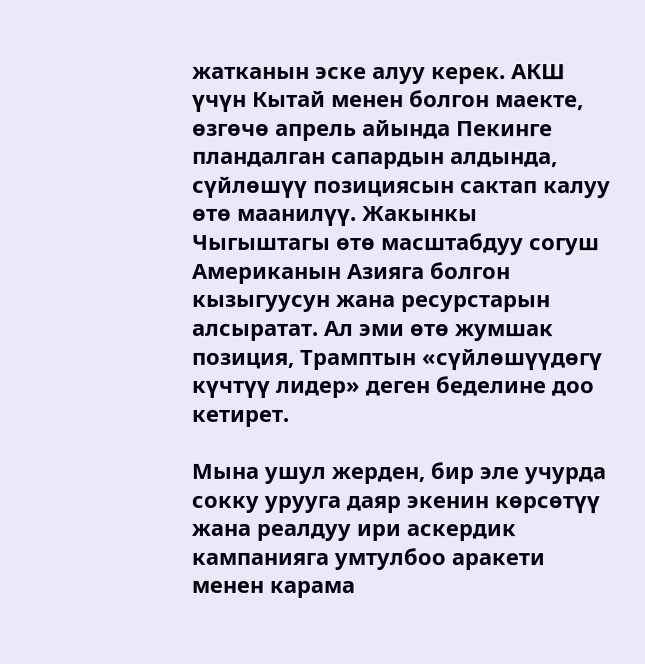жатканын эске алуу керек. АКШ үчүн Кытай менен болгон маекте, өзгөчө апрель айында Пекинге пландалган сапардын алдында, сүйлөшүү позициясын сактап калуу өтө маанилүү. Жакынкы Чыгыштагы өтө масштабдуу согуш Американын Азияга болгон кызыгуусун жана ресурстарын алсыратат. Ал эми өтө жумшак позиция, Трамптын «сүйлөшүүдөгү күчтүү лидер» деген беделине доо кетирет.

Мына ушул жерден, бир эле учурда сокку урууга даяр экенин көрсөтүү жана реалдуу ири аскердик кампанияга умтулбоо аракети менен карама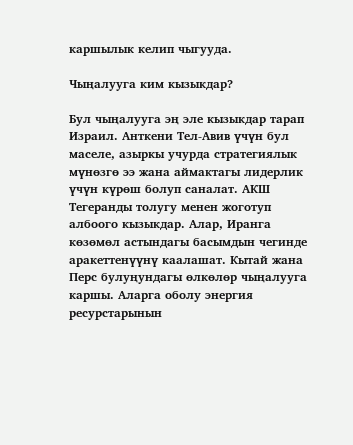каршылык келип чыгууда.

Чыңалууга ким кызыкдар?

Бул чыңалууга эң эле кызыкдар тарап Израил. Анткени Тел-Авив үчүн бул маселе, азыркы учурда стратегиялык мүнөзгө ээ жана аймактагы лидерлик үчүн күрөш болуп саналат. АКШ Тегеранды толугу менен жоготуп албоого кызыкдар. Алар, Иранга көзөмөл астындагы басымдын чегинде аракеттенүүнү каалашат. Кытай жана Перс булуңундагы өлкөлөр чыңалууга каршы. Аларга оболу энергия ресурстарынын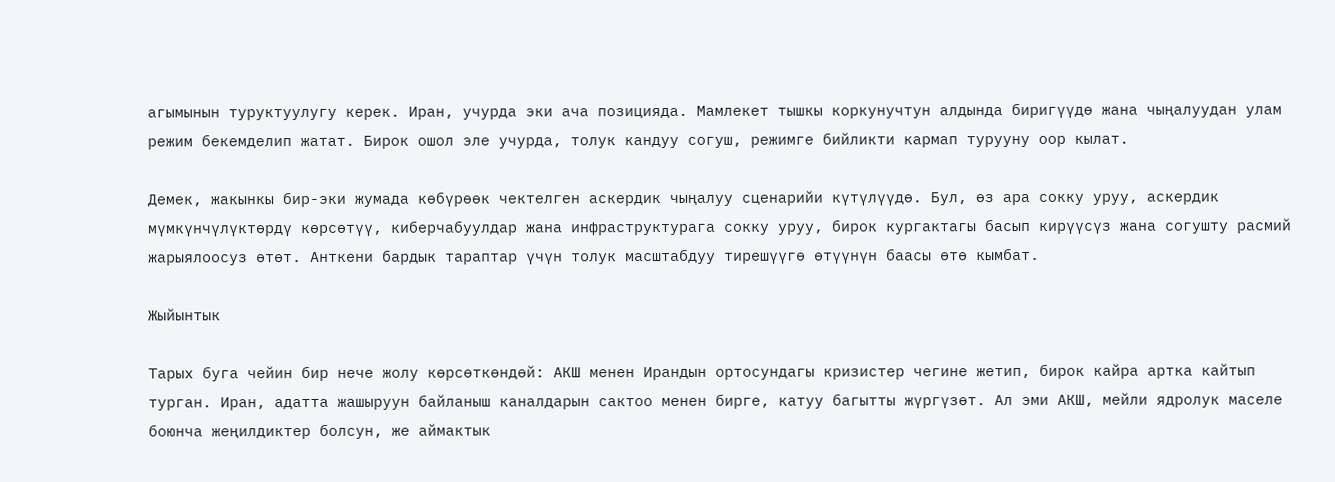агымынын туруктуулугу керек. Иран, учурда эки ача позицияда. Мамлекет тышкы коркунучтун алдында биригүүдө жана чыңалуудан улам режим бекемделип жатат. Бирок ошол эле учурда, толук кандуу согуш, режимге бийликти кармап турууну оор кылат.

Демек, жакынкы бир-эки жумада көбүрөөк чектелген аскердик чыңалуу сценарийи күтүлүүдө. Бул, өз ара сокку уруу, аскердик мүмкүнчүлүктөрдү көрсөтүү, киберчабуулдар жана инфраструктурага сокку уруу, бирок кургактагы басып кирүүсүз жана согушту расмий жарыялоосуз өтөт. Анткени бардык тараптар үчүн толук масштабдуу тирешүүгө өтүүнүн баасы өтө кымбат.

Жыйынтык

Тарых буга чейин бир нече жолу көрсөткөндөй: АКШ менен Ирандын ортосундагы кризистер чегине жетип, бирок кайра артка кайтып турган. Иран, адатта жашыруун байланыш каналдарын сактоо менен бирге, катуу багытты жүргүзөт. Ал эми АКШ, мейли ядролук маселе боюнча жеңилдиктер болсун, же аймактык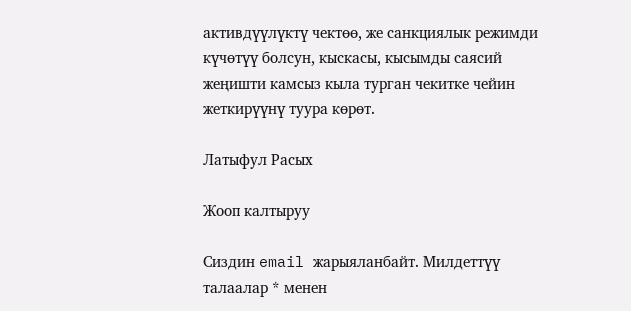активдүүлүктү чектөө, же санкциялык режимди күчөтүү болсун, кыскасы, кысымды саясий жеңишти камсыз кыла турган чекитке чейин жеткирүүнү туура көрөт.

Латыфул Расых

Жооп калтыруу

Сиздин email жарыяланбайт. Милдеттүү талаалар * менен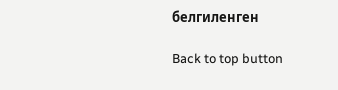белгиленген

Back to top button